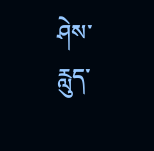ཤེས་རླུད་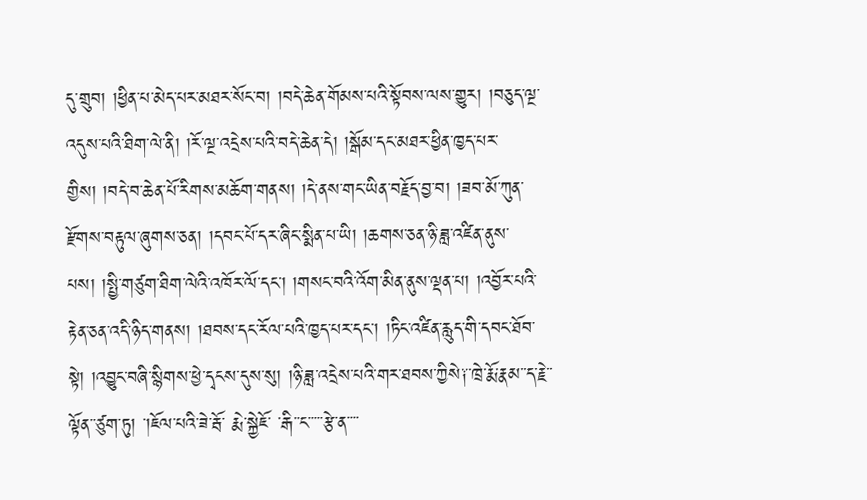དུ་གྲུབ། །ཕྱིན་པ་མེད་པར་མཐར་སོང་བ། །བདེ་ཆེན་གོམས་པའི་སྟོབས་ལས་གྱུར། །བཅུད་ལྔ་འདུས་པའི་ཐིག་ལེ་ནི། །རོ་ལྔ་འདྲེས་པའི་བདེ་ཆེན་དེ། །སྒོམ་དང་མཐར་ཕྱིན་ཁྱད་པར་གྱིས། །བདེ་བ་ཆེན་པོ་རིགས་མཆོག་གནས། །དེ་ནས་གང་ཡིན་བརྗོད་བྱ་བ། །ཟབ་མོ་ཀུན་རྫོགས་བརྟུལ་ཞུགས་ཅན། །དབང་པོ་དར་ཞིང་སྨིན་པ་ཡི། །ཆགས་ཅན་ཉི་ཟླ་འཛིན་ནུས་པས། །སྤྱི་གཙུག་ཐིག་ལེའི་འཁོར་ལོ་དང་། །གསང་བའི་འོག་མིན་ནུས་ལྡན་པ། །འབྱོར་པའི་རྟེན་ཅན་འདི་ཉིད་གནས། །ཐབས་དང་རོལ་པའི་ཁྱད་པར་དང་། །ཏིང་འཛིན་རླུད་གི་དབང་ཐོབ་སྟེ། །འབྱུང་བཞི་སྙིགས་ཕྱེ་དྭངས་དུས་སུ། །ཉི་ཟླ་འདྲེས་པའི་གར་ཐབས་ཀྱིསེ༑་ཁྲེ་རྨོ་རྣམ་་ད་རྗེ་་ལྟོན་་ཙུག་ཏུ། ་།ཇོལ་པའི་ཟེ་རྦོ་ རྨེ་སྐྱེཇོ་ ་རྒི་་ང་་་་་རྩེ་ན་་་་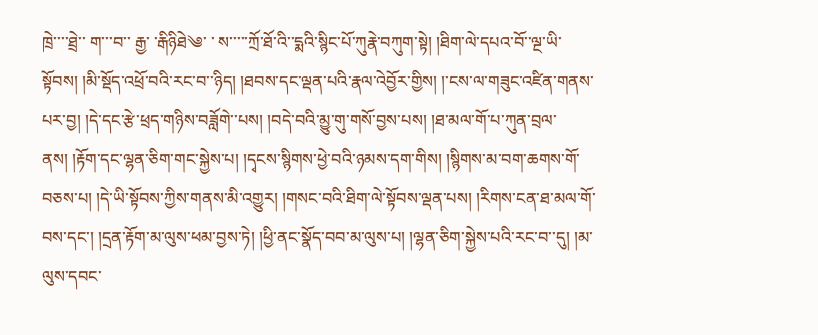ཁྲེ་་་་ཐྲེ་་ ག་་་བ་་ རྒྱ་ ་རྒིཉིཐེ༄་ ་ ས་་་་་ཀྲོ་ཐོ་འི་་དྨའི་སྙིང་པོ་ཀུརྣེ་བཀུག་སྟེ། །ཐིག་ལེ་དཔའ་བོ་་ལྔ་ཡི་སྟོབས། །མི་སྡོད་འཕྲོ་བའི་རང་བ་་ཉིད། །ཐབས་དང་ལྡན་པའི་རྣལ་འེབྱོར་གྱིས། །་ངས་ལ་གཟུང་འཛིན་གནས་པར་བྱ། །དེ་དང་རྩེ་ཕྲད་གཉིས་བཟློགེ་་པས། །བདེ་བའི་མྱུ་གུ་གསོ་བྱས་པས། །ཐ་མལ་གོ་པ་ཀུན་བྲལ་ནས། །རྟོག་དང་ལྷན་ཅིག་གང་སྐྱེས་པ། །དྭངས་སྙིགས་ཕྱེ་བའི་ཉམས་དག་གིས། །སྙིགས་མ་བག་ཆགས་གོ་བཅས་པ། །དེ་ཡི་སྟོབས་ཀྱིས་གནས་མི་འགྱུར། །གསང་བའི་ཐིག་ལེ་སྟོབས་ལྡན་པས། །རིགས་ངན་ཐ་མལ་གོ་བས་དང་། །དྲན་རྟོག་མ་ལུས་ཕམ་བྱས་ཏེ། །ཕྱི་ནང་སྣོད་བབ་མ་ལུས་པ། །ལྷན་ཅིག་སྐྱེས་པའི་རང་བ་་དུ། །མ་ལུས་དབང་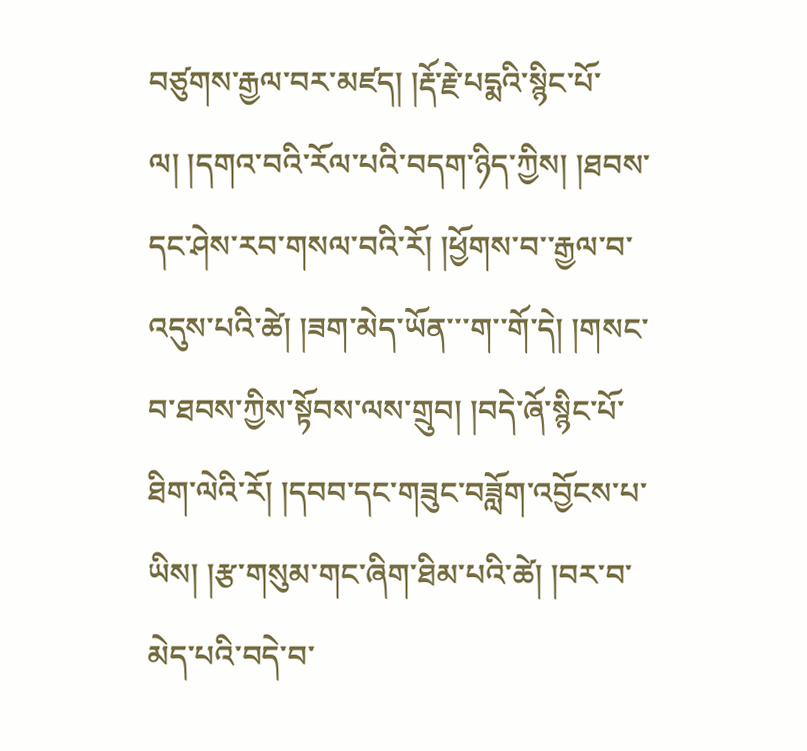བཙུགས་རྒྱལ་བར་མཛད། །རྡོ་རྗེ་པདྨའི་སྙིང་པོ་ལ། །དགའ་བའི་རོལ་པའི་བདག་ཉིད་ཀྱིས། །ཐབས་དང་ཤེས་རབ་གསལ་བའི་རོ། །ཕྱོགས་བ་་རྒྱལ་བ་འདུས་པའི་ཚེ། །ཟག་མེད་ཡོན་་་ག་་གོ་དེ། །གསང་བ་ཐབས་ཀྱིས་སྟོབས་ལས་གྲུབ། །བདེ་ཞོ་སྙིང་པོ་ཐིག་ལེའི་རོ། །དབབ་དང་གཟུང་བཟློག་འབྱོངས་པ་ཡིས། །རྩ་གསུམ་གང་ཞིག་ཐིམ་པའི་ཚེ། །བར་བ་མེད་པའི་བདེ་བ་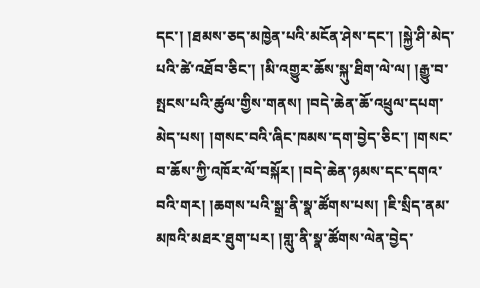དང་། །ཐམས་ཅད་མཁྱེན་པའི་མངོན་ཤེས་དང་། །སྐྱེ་ཤི་མེད་པའི་ཚེ་འཐོབ་ཅིང་། །མི་འགྱུར་ཆོས་སྐུ་ཐིག་ལེ་ལ། །རྒྱུ་བ་སྤངས་པའི་ཚུལ་གྱིས་གནས། །བདེ་ཆེན་ཆོ་འཕྲུལ་དཔག་མེད་པས། །གསང་བའི་ཞིང་ཁམས་དག་བྱེད་ཅིང་། །གསང་བ་ཆོས་ཀྱི་འཁོར་ལོ་བསྐོར། །བདེ་ཆེན་ཉམས་དང་དགའ་བའི་གར། །ཆགས་པའི་སྒྲ་ནི་སྣ་ཚོགས་པས། །ཇི་སྲིད་ནམ་མཁའི་མཐར་ཐུག་པར། །གླུ་ནི་སྣ་ཚོགས་ལེན་བྱེད་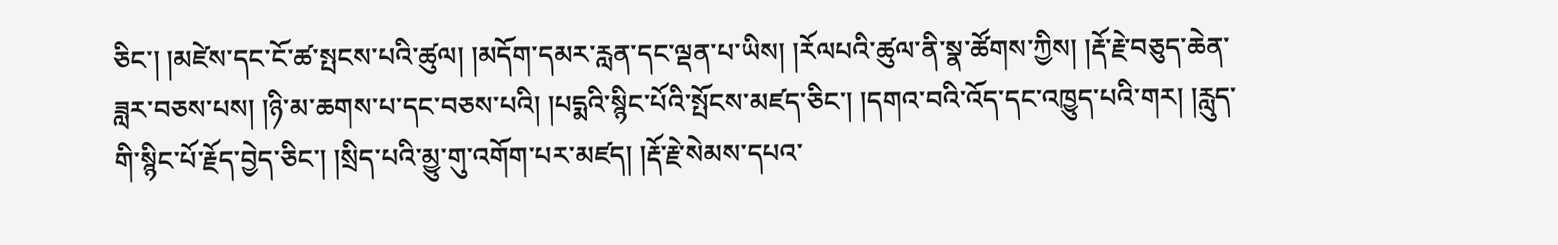ཅིང་། །མཛེས་དང་ངོ་ཚ་སྤངས་པའི་ཚུལ། །མདོག་དམར་རླན་དང་ལྡན་པ་ཡིས། །རོལཔའི་ཚུལ་ནི་སྣ་ཚོགས་ཀྱིས། །རྡོ་རྗེ་བཅུད་ཆེན་ཟླར་བཅས་པས། །ཉི་མ་ཆགས་པ་དང་བཅས་པའི། །པདྨའི་སྙིང་པོའི་སྤོངས་མཛད་ཅིང་། །དགའ་བའི་འོད་དང་འཁྱུད་པའི་གར། །རླུད་གི་སྙིང་པོ་རྗོད་བྱེད་ཅིང་། །སྲིད་པའི་མྱུ་གུ་འགོག་པར་མཛད། །རྡོ་རྗེ་སེམས་དཔའ་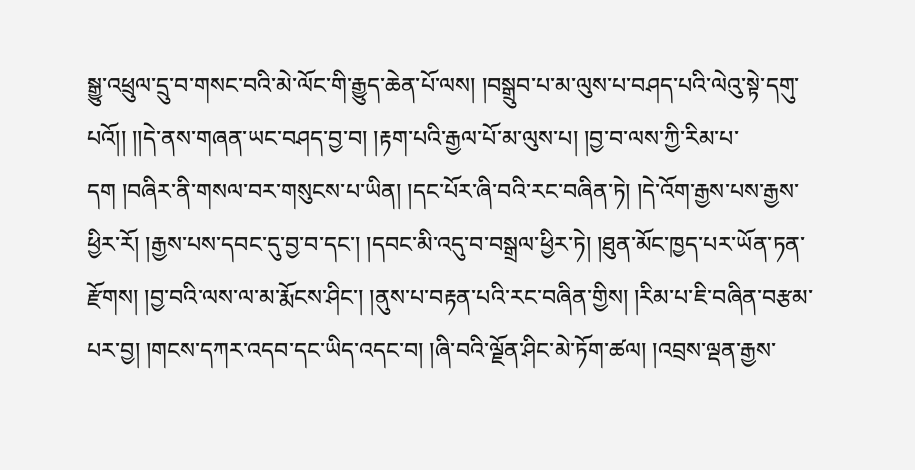སྒྱུ་འཕྲུལ་དྲུ་བ་གསང་བའི་མེ་ལོང་གི་རྒྱུད་ཆེན་པོ་ལས། །བསྒྲུབ་པ་མ་ལུས་པ་བཤད་པའི་ལེའུ་སྟེ་དགུ་པའོ།། །།དེ་ནས་གཞན་ཡང་བཤད་བྱ་བ། །རྟག་པའི་རྒྱལ་པོ་མ་ལུས་པ། །བྱ་བ་ལས་ཀྱི་རིམ་པ་དག །བཞིར་ནི་གསལ་བར་གསུངས་པ་ཡིན། །དང་པོར་ཞི་བའི་རང་བཞིན་ཏེ། །དེ་འོག་རྒྱས་པས་རྒྱས་ཕྱིར་རོ། །རྒྱས་པས་དབང་དུ་བྱ་བ་དང་། །དབང་མི་འདུ་བ་བསྒྲལ་ཕྱིར་ཏེ། །ཐུན་མོང་ཁྱད་པར་ཡོན་ཏན་རྫོགས། །བྱ་བའི་ལས་ལ་མ་རྨོངས་ཤིང་། །ནུས་པ་བརྟན་པའི་རང་བཞིན་གྱིས། །རིམ་པ་ཇི་བཞིན་བརྩམ་པར་བྱ། །གངས་དཀར་འདབ་དང་ཡིད་འདང་བ། །ཞི་བའི་ལྗོན་ཤིང་མེ་ཏོག་ཚལ། །འབྲས་ལྡན་རྒྱས་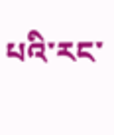པའི་རང་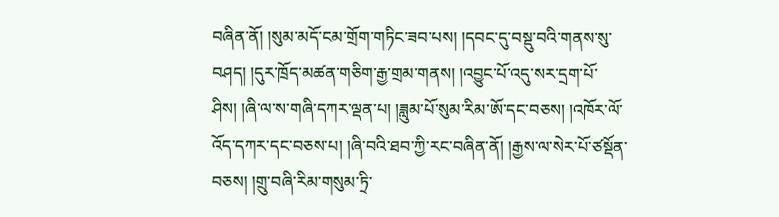བཞིན་ནོ། །སུམ་མདོ་ངམ་གྲོག་གཏིང་ཟབ་པས། །དབང་དུ་བསྡུ་བའི་གནས་སུ་བཤད། །དུར་ཁྲོད་མཚན་གཅིག་རྒྱ་གྲམ་གནས། །འབྱུང་པོ་འདུ་སར་དྲག་པོ་ཤིས། །ཞི་ལ་ས་གཞི་དཀར་ལྡན་པ། །ཟླུམ་པོ་སུམ་རིམ་ཨོ་དང་བཅས། །འཁོར་ལོ་འོད་དཀར་དང་བཅས་པ། །ཞི་བའི་ཐབ་ཀྱི་རང་བཞིན་ནོ། །རྒྱས་ལ་སེར་པོ་ཙསྡོན་བཅས། །གྲུ་བཞི་རིམ་གསུམ་ཏྲི་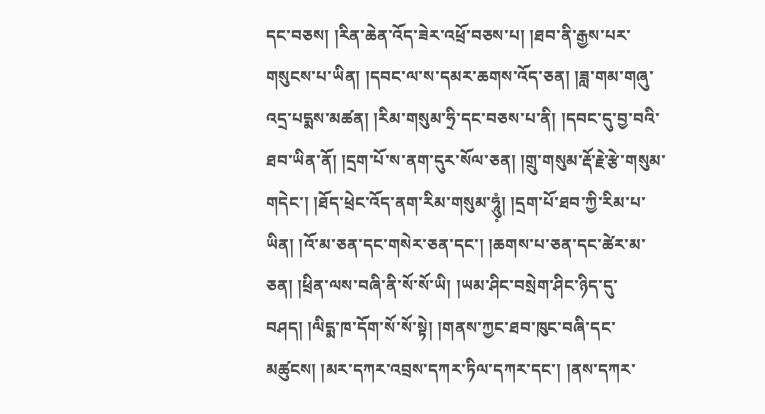དང་བཅས། །རིན་ཆེན་འོད་ཟེར་འཕྲོ་བཅས་པ། །ཐབ་ནི་རྒྱས་པར་གསུངས་པ་ཡིན། །དབང་ལ་ས་དམར་ཆགས་འོད་ཅན། །ཟླ་གམ་གཞུ་འདྲ་པདྨས་མཚན། །རིམ་གསུམ་ཧྲི་དང་བཅས་པ་ནི། །དབང་དུ་བྱ་བའི་ཐབ་ཡིན་ནོ། །དྲག་པོ་ས་ནག་དུར་སོལ་ཅན། །གྲུ་གསུམ་རྡོ་རྗེ་རྩེ་གསུམ་གདེང་། །ཐོད་ཕྲེང་འོད་ནག་རིམ་གསུམ་ཧཱུཾ༷། །དྲག་པོ་ཐབ་ཀྱི་རིམ་པ་ཡིན། །འོ་མ་ཅན་དང་གསེར་ཅན་དང་། །ཆགས་པ་ཅན་དང་ཚེར་མ་ཅན། །ཕྲིན་ལས་བཞི་ནི་སོ་སོ་ཡི། །ཡམ་ཤིང་བསྲེག་ཤིང་ཉིད་དུ་བཤད། །ལིདྨ་ཁ་དོག་སོ་སོ་སྟེ། །གནས་ཀྱང་ཐབ་ཁུང་བཞི་དང་མཚུངས། །མར་དཀར་འབྲས་དཀར་ཏིལ་དཀར་དང་། །ནས་དཀར་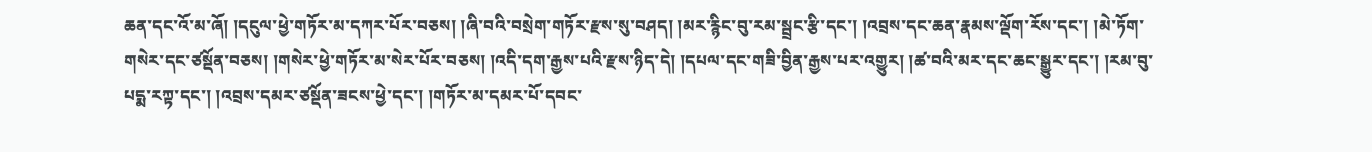ཆན་དང་འོ་མ་ཞོ། །དངུལ་ཕྱེ་གཏོར་མ་དཀར་པོར་བཅས། །ཞི་བའི་བསྲེག་གཏོར་རྫས་སུ་བཤད། །མར་རྙིང་བུ་རམ་སྦྲང་རྩི་དང་། །འབྲས་དང་ཆན་རྣམས་ལྡོག་རོས་དང་། །མེ་ཏོག་གསེར་དང་ཙསྡོན་བཅས། །གསེར་ཕྱེ་གཏོར་མ་སེར་པོར་བཅས། །འདི་དག་རྒྱས་པའི་རྫས་ཉིད་དེ། །དཔལ་དང་གཟི་བྱིན་རྒྱས་པར་འགྱུར། །ཚ་བའི་མར་དང་ཆང་སྒྱུར་དང་། །རམ་བུ་པདྨ་རཀྟ་དང་། །འབྲས་དམར་ཙསྡོན་ཟངས་ཕྱེ་དང་། །གཏོར་མ་དམར་པོ་དབང་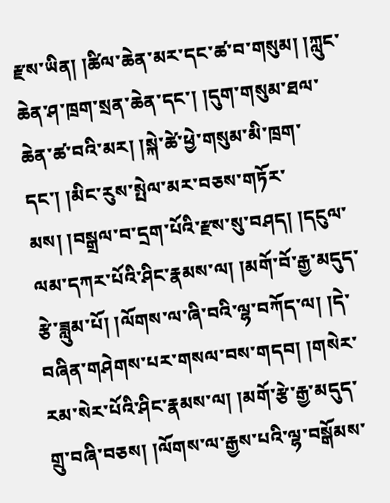རྫས་ཡིན། །ཚིལ་ཆེན་མར་དང་ཚ་བ་གསུམ། །ཀླུང་ཆེན་ཤ་ཁྲག་སྲན་ཆེན་དང་། །དུག་གསུམ་ཐལ་ཆེན་ཚ་བའི་མར། །སྐེ་ཚེ་ཕྱེ་གསུམ་མི་ཁྲག་དང་། །མིང་རུས་སྤེལ་མར་བཅས་གཏོར་མས། །བསྒྲལ་བ་དྲག་པོའི་རྫས་སུ་བཤད། །དངུལ་ལམ་དཀར་པོའི་ཤིང་རྣམས་ལ། །མགོ་བོ་རྒྱ་མདུད་རྩེ་ཟླུམ་པོ། །ལོགས་ལ་ཞི་བའི་ལྷ་བཀོད་ལ། །དེ་བཞིན་གཤེགས་པར་གསལ་བས་གདབ། །གསེར་རམ་སེར་པོའི་ཤིང་རྣམས་ལ། །མགོ་རྩེ་རྒྱ་མདུད་གྲུ་བཞི་བཅས། །ལོགས་ལ་རྒྱས་པའི་ལྷ་བསྒོམས་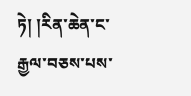ཏེ། །རིན་ཆེན་ང་རྒྱལ་བཅས་པས་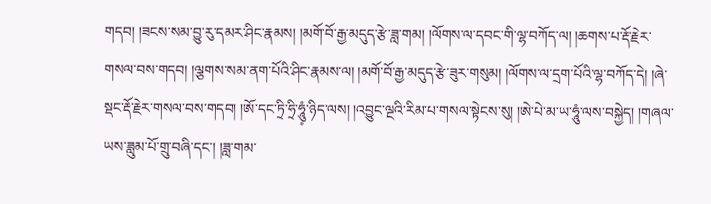གདབ། །ཟངས་སམ་བྱུ་རུ་དམར་ཤིང་རྣམས། །མགོ་བོ་རྒྱ་མདུད་རྩེ་ཟླ་གམ། །ལོགས་ལ་དབང་གི་ལྷ་བཀོད་ལ། །ཆགས་པ་རྡོ་རྗེར་གསལ་བས་གདབ། །ལྕགས་སམ་ནག་པོའི་ཤིང་རྣམས་ལ། །མགོ་བོ་རྒྱ་མདུད་རྩེ་ཟུར་གསུམ། །ལོགས་ལ་དྲག་པོའི་ལྷ་བཀོད་དེ། །ཞེ་སྡང་རྡོ་རྗེར་གསལ་བས་གདབ། །ཨོ་དང་ཏྲི་ཧྲི་ཧཱུཾ༷་ཉིད་ལས། །འབྱུང་ལྔའི་རིམ་པ་གསལ་སྟེངས་སུ། །ཨེ་པེ་མ་ཡ་ཧཱུཾ་ལས་བསྐྱེད། །གཞལ་ཡས་ཟླུམ་པོ་གྲུ་བཞི་དང་། །ཟླ་གམ་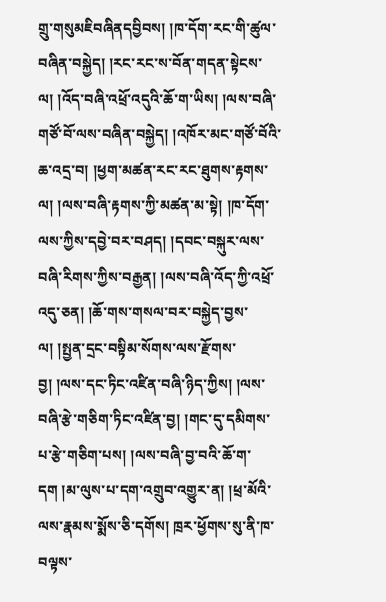གྲུ་གསུམཇིབཞིནདབྱིབས། །ཁ་དོག་རང་གི་ཚུལ་བཞིན་བསྐྱེད། །རང་རང་ས་བོན་གདན་སྟེངས་ལ། །འོད་བཞི་འཕྲོ་འདུའི་ཆོ་ག་ཡིས། །ལས་བཞི་གཙོ་བོ་ལས་བཞིན་བསྐྱེད། །འཁོར་མང་གཙོ་བོའི་ཆ་འདྲ་བ། །ཕྱག་མཚན་རང་རང་ཐུགས་རྟགས་ལ། །ལས་བཞི་རྟགས་ཀྱི་མཚན་མ་སྟེ། །ཁ་དོག་ལས་ཀྱིས་དབྱེ་བར་བཤད། །དབང་བསྐུར་ལས་བཞི་རིགས་ཀྱིས་བརྒྱན། །ལས་བཞི་འོད་ཀྱི་འཕྲོ་འདུ་ཅན། །ཆོ་གས་གསལ་བར་བསྐྱེད་བྱས་ལ། །སྤྱན་དྲང་བསྟིམ་སོགས་ལས་རྫོགས་བྱ། །ལས་དང་ཏིང་འཛིན་བཞི་ཉིད་ཀྱིས། །ལས་བཞི་རྩེ་གཅིག་ཏིང་འཛིན་བྱ། །གང་དུ་དམིགས་པ་རྩེ་གཅིག་པས། །ལས་བཞི་བྱ་བའི་ཆོ་ག་དག །མ་ལུས་པ་དག་འགྲུབ་འགྱུར་ན། །ཕྲ་མོའི་ལས་རྣམས་སྨོས་ཅི་དགོས། ཁྲར་ཕྱོགས་སུ་ནི་ཁ་བལྟས་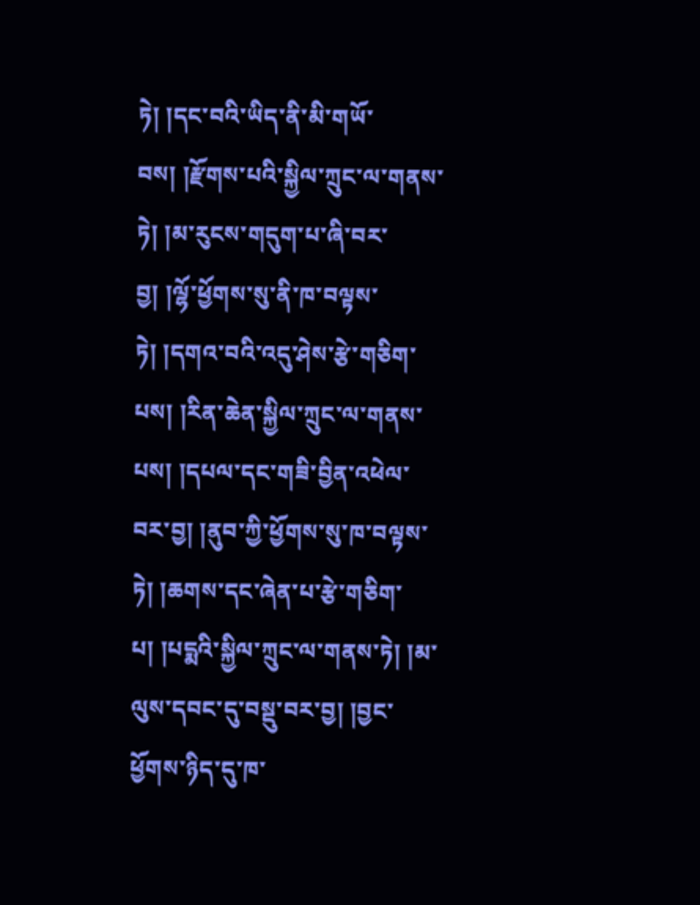ཏེ། །དང་བའི་ཡིད་ནི་མི་གཡོ་བས། །རྫོགས་པའི་སྐྱིལ་ཀྲུང་ལ་གནས་ཏེ། །མ་རུངས་གདུག་པ་ཞི་བར་བྱ། །ལྷོ་ཕྱོགས་སུ་ནི་ཁ་བལྟས་ཏེ། །དགའ་བའི་འདུ་ཤེས་རྩེ་གཅིག་པས། །རིན་ཆེན་སྐྱིལ་ཀྲུང་ལ་གནས་པས། །དཔལ་དང་གཟི་བྱིན་འཕེལ་བར་བྱ། །ནུབ་ཀྱི་ཕྱོགས་སུ་ཁ་བལྟས་ཏེ། །ཆགས་དང་ཞེན་པ་རྩེ་གཅིག་པ། །པདྨའི་སྐྱིལ་ཀྲུང་ལ་གནས་ཏེ། །མ་ལུས་དབང་དུ་བསྡུ་བར་བྱ། །བྱང་ཕྱོགས་ཉིད་དུ་ཁ་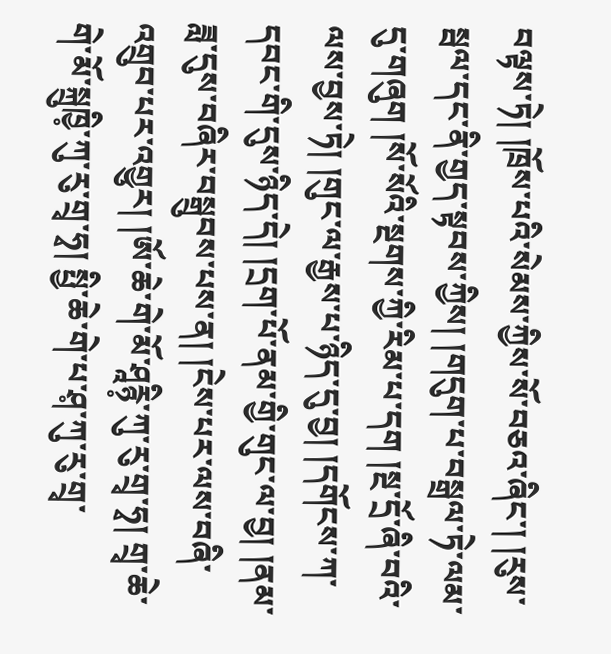བལྟས་ཏེ། །ཁྲོས་པའི་སེམས་ཀྱིས་སོ་བཅའ་ཞིང་། །རུས་སྦལ་དང་ནི་གྱད་སྟབས་ཀྱིས། །གདུག་པ་བསྒྲལ་ཏེ་ལམ་དུ་གཞུག །སོ་སོའི་སྔགས་ཀྱི་རིམ་པ་དག །སྔ་དྲོ་ཞི་བའི་ལས་བྱས་ཏེ། །གུང་ལ་རྒྱས་པ་ཉིད་དུ་བྱ། །དགོངས་ཀ་དབང་གི་དུས་ཉིད་དེ། །དྲག་པོ་ནམ་གྱི་གུང་ལ་བྱ། །ནམ་ཟླ་དུས་བཞིར་བསྒྲུབས་པས་ན། །ངེས་པར་ལས་བཞི་འགྲུབ་པར་འགྱུར། །ཨོ་ཆེ་གེ་མོ་ཤཱརྙི༷་ཀུ་རུ་གྲྭ་ཧྭ། གྲྭ་ཆེ་གེ་མོ་སྐྲུཁྱི༷་ཀུ་རུ་གྲྭ་ཧྭ། སྤྱི་ཆེ་གེ་པ་ཤ༷་ཀུ་རུ་གྲྭ་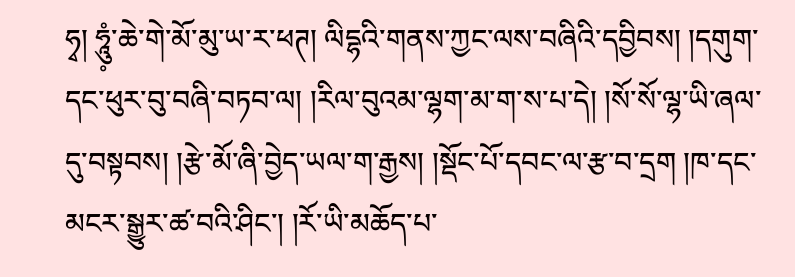ཧྭ། ཧཱུཾ༷་ཆེ་གེ་མོ་མུ་ཡ་ར་ཕཊ། ལིདྷའི་གནས་ཀྱང་ལས་བཞིའི་དབྱིབས། །དགུག་དང་ཕུར་བུ་བཞི་བཏབ་ལ། །རིལ་བུའམ་ལྷག་མ་ག་ས་པ་དེ། །སོ་སོ་ལྷ་ཡི་ཞལ་དུ་བསྟབས། །རྩེ་མོ་ཞི་བྱེད་ཡལ་ག་རྒྱས། །སྡོང་པོ་དབང་ལ་རྩ་བ་དྲག །ཁ་དང་མངར་སྒྱུར་ཚ་བའི་ཤིང་། །རོ་ཡི་མཆོད་པ་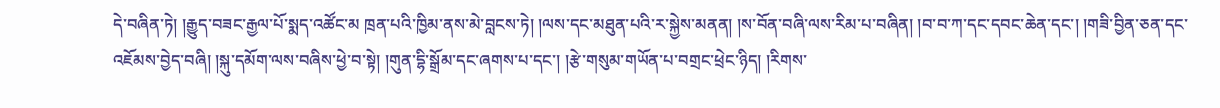དེ་བཞིན་ཏེ། །རྒྱུད་བཟང་རྒྱལ་པོ་སྨད་འཚོང་མ ཁྲན་པའི་ཁྱིམ་ནས་མེ་བླངས་ཏེ། །ལས་དང་མཐུན་པའི་ར་སྐྱེས་མནན། །ས་བོན་བཞི་ལས་རིམ་པ་བཞིན། །བ་བ་ཀ་དང་དབང་ཆེན་དང་། །གཟི་བྱིན་ཅན་དང་འཇོམས་བྱེད་བཞི། །སྐུ་དམོག་ལས་བཞིས་ཕྱེ་བ་སྟེ། །གུན་དྷི་སྒྲོམ་དང་ཞགས་པ་དང་། །རྩེ་གསུམ་གཡོན་པ་བགྲང་ཕྲེང་ཉིད། །རིགས་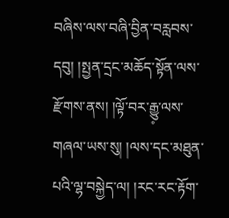བཞིས་ལས་བཞི་བྱིན་བརླབས་དབུ། །སྤྱན་དྲང་མཆོད་སྟོན་ལས་རྫོགས་ནས། །ལྟོ་བར་རྒྱུ༷་ལས་གཞལ་ཡས་སུ། །ལས་དང་མཐུན་པའི་ལྷ་བསྐྱེད་ལ། །རང་རང་རྟོག་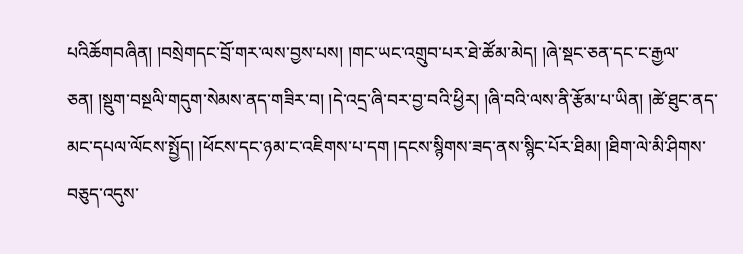པའིཆོགབཞིན། །བསྲེགདང་བྲོ་གར་ལས་བྱས་པས། །གང་ཡང་འགྲུབ་པར་ཐེ་ཚོམ་མེད། །ཞེ་སྡང་ཅན་དང་ང་རྒྱལ་ཅན། །སྡུག་བསྔལི་གདུག་སེམས་ནད་གཟིར་བ། །དེ་འདྲ་ཞི་བར་བྱ་བའི་ཕྱིར། །ཞི་བའི་ལས་ནི་རྩོམ་པ་ཡིན། །ཚེ་ཐུང་ནད་མང་དཔལ་ལོངས་སྤྱོད། །ཕོངས་དང་ཉམ་ང་འཇིགས་པ་དག །དངས་སྙིགས་ཟད་ནས་སྙིང་པོར་ཐིམ། །ཐིག་ལེ་མི་ཤིགས་བཅུད་འདུས་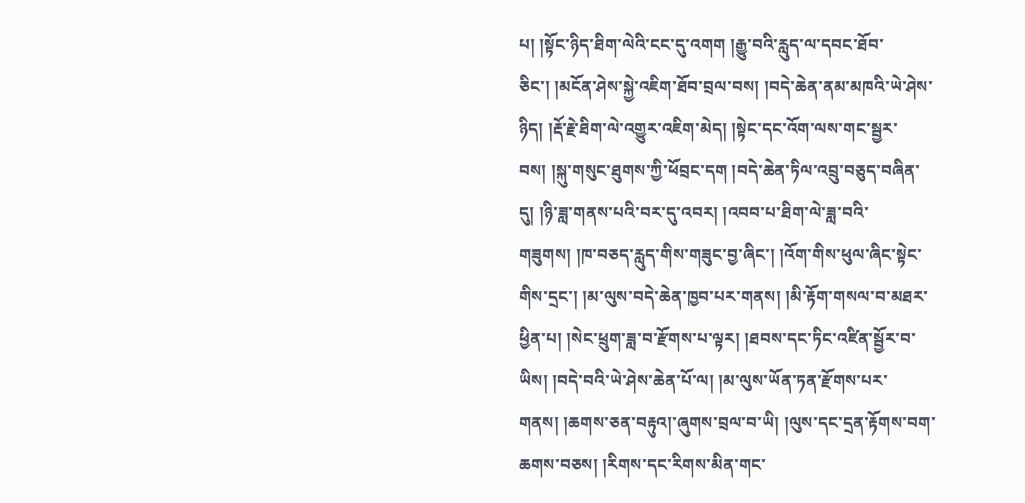པ། །སྟོང་ཉིད་ཐིག་ལེའི་ངང་དུ་འགག །རྒྱུ་བའི་རླུད་ལ་དབང་ཐོབ་ཅིང་། །མངོན་ཤེས་སྐྱེ་འཇིག་ཐོབ་བྲལ་བས། །བདེ་ཆེན་ནམ་མཁའི་ཡེ་ཤེས་ཉིད། །རྡོ་རྗེ་ཐིག་ལེ་འགྱུར་འཇིག་མེད། །སྟེང་དང་འོག་ལས་གང་སྦྱར་བས། །སྐུ་གསུང་ཐུགས་ཀྱི་ཕོབྲང་དག །བདེ་ཆེན་ཏིལ་འབྲུ་བཅུད་བཞིན་དུ། །ཉི་ཟླ་གནས་པའི་བར་དུ་འབར། །འབབ་པ་ཐིག་ལེ་ཟླ་བའི་གཟུགས། །ཁ་བཅད་རླུད་གིས་གཟུང་བྱ་ཞིང་། །འོག་གིས་ཕུལ་ཞིང་སྟེང་གིས་དྲང་། །མ་ལུས་བདེ་ཆེན་ཁྱབ་པར་གནས། །མི་རྟོག་གསལ་བ་མཐར་ཕྱིན་པ། །སེང་ཕྲུག་ཟླ་བ་རྫོགས་པ་ལྟར། །ཐབས་དང་ཏིང་འཛིན་སྦྱོར་བ་ཡིས། །བདེ་བའི་ཡེ་ཤེས་ཆེན་པོ་ལ། །མ་ལུས་ཡོན་ཏན་རྫོགས་པར་གནས། །ཆགས་ཅན་བརྟུའ།་ཞུགས་བྲལ་བ་ཡི། །ལུས་དང་དྲན་རྟོགས་བག་ཆགས་བཅས། །རིགས་དང་རིགས་མིན་གང་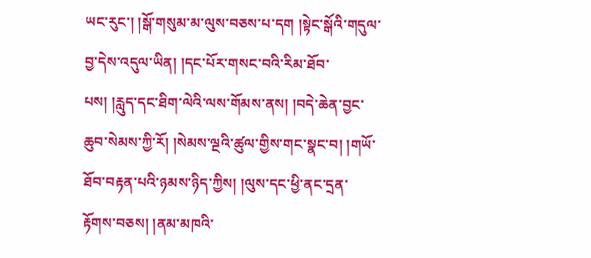ཡང་རུང་། །སྒོ་གསུམ་མ་ལུས་བཅས་པ་དག །སྟེང་སྒོའི་གདུལ་བྱ་དེས་འདུལ་ཡིན། །དང་པོར་གསང་བའི་རིམ་ཐོབ་པས། །རླུད་དང་ཐིག་ལེའི་ལས་གོམས་ནས། །བདེ་ཆེན་བྱང་ཆུབ་སེམས་ཀྱི་རོ། །སེམས་ལྔའི་ཚུལ་གྱིས་གང་སྣང་བ། །གཡོ་ཐོབ་བརྟན་པའི་ཉམས་ཉིད་ཀྱིས། །ལུས་དང་ཕྱི་ནང་དྲན་རྟོགས་བཅས། །ནམ་མཁའི་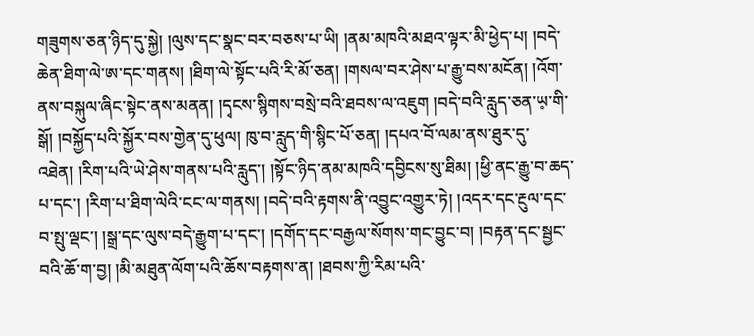གཟུགས་ཅན་ཉིད་དུ་སྐྱེ། །ལུས་དང་སྣང་བར་བཅས་པ་ཡི། །ནམ་མཁའི་མཐའ་ལྟར་མི་ཕྱེད་པ། །བདེ་ཆེན་ཐིག་ལེ་ཨ་དང་གནས། །ཐིག་ལེ་སྟོང་པའི་རི་མོ་ཅན། །གསལ་བར་ཤེས་པ་རྒྱུ་བས་མངོན། །འོག་ནས་བསྐུལ་ཞིང་སྟེང་ནས་མནན། །དྭངས་སྙིགས་བསྲེ་བའི་ཐབས་ལ་འཇུག །བདེ་བའི་རླུད་ཅན་ཡ༷་གི་སྒོ། །བསྐྱོད་པའི་སྐྱོར་བས་གྱེན་དུ་ཕུལ། ཁུ་བ་རླུད་གི་སྙིང་པོ་ཅན། །དཔའ་བོ་ལམ་ནས་ཐུར་དུ་འཐེན། །རིག་པའི་ཡེ་ཤེས་གནས་པའི་རླུད་། །སྟོང་ཉིད་ནམ་མཁའི་དབྱིངས་སུ་ཐིམ། །ཕྱི་ནང་རྒྱུ་བ་ཆད་པ་དང་། །རིག་པ་ཐིག་ལེའི་ངང་ལ་གནས། །བདེ་བའི་རྟགས་ནི་འབྱུང་འགྱུར་ཏེ། །འདར་དང་རྔུལ་དང་བ་སྤུ་ལྡང་། །སྒྲ་དང་ལུས་བདེ་རྒྱུག་པ་དང་། །དགོད་དང་བརྒྱལ་སོགས་གང་བྱུང་བ། །བརྟན་དང་སྦྱང་བའི་ཆོ་ག་བྱ། །མི་མཐུན་ལོག་པའི་ཆོས་བརྟགས་ན། །ཐབས་ཀྱི་རིམ་པའི་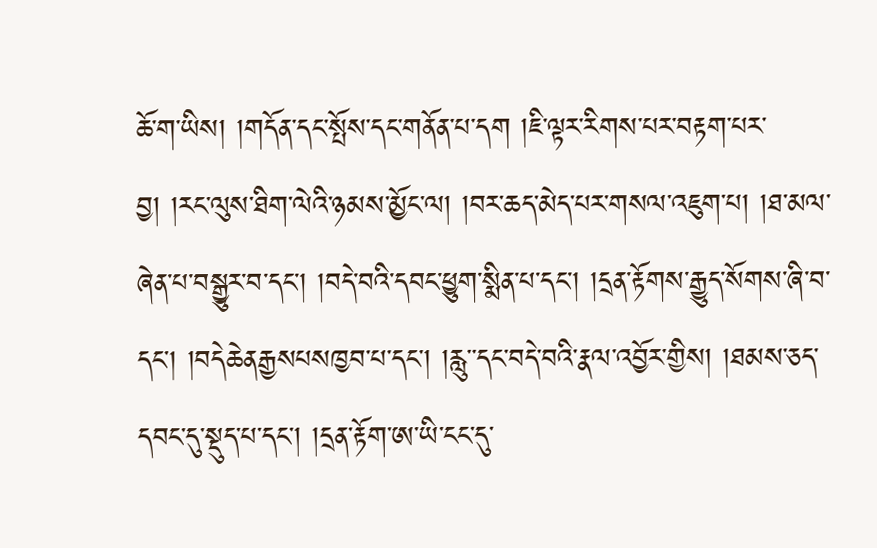ཆོ་ག་ཡིས། །གདོན་དང་སྤོས་དང་གནོན་པ་དག །ཇི་ལྟར་རིགས་པར་བརྟག་པར་བྱ། །རང་ལུས་ཐིག་ལེའི་ཉམས་མྱོང་ལ། །བར་ཆད་མེད་པར་གསལ་འཇུག་པ། །ཐ་མལ་ཞེན་པ་བསྒྱུར་བ་དང་། །བདེ་བའི་དབང་ཕྱུག་སྨིན་པ་དང་། །དྲན་རྟོགས་རྒྱུད་སོགས་ཞི་བ་དང། །བདེཆེནརྒྱསཔསཁྱབ་པ་དང་། །རླུ་་དང་བདེ་བའི་རྣལ་འབྱོར་གྱིས། །ཐམས་ཅད་དབང་དུ་སྡུད་པ་དང་། །དྲན་རྟོག་ཨ་ཡི་ངང་དུ་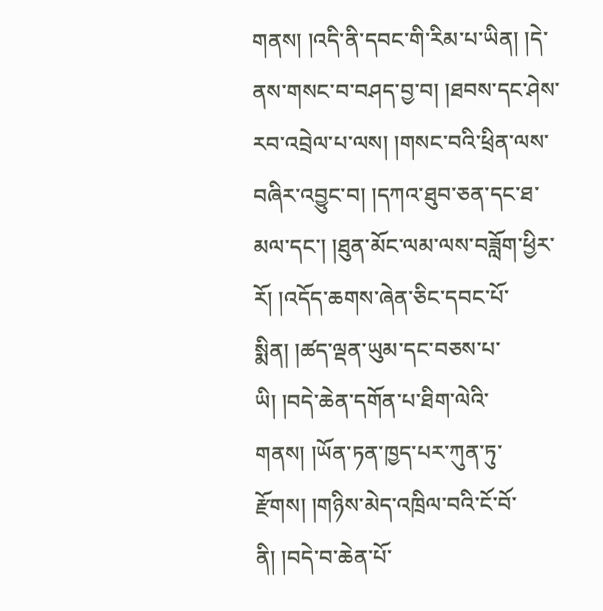གནས། །འདི་ནི་དབང་གི་རིམ་པ་ཡིན། །དེ་ནས་གསང་བ་བཤད་བྱ་བ། །ཐབས་དང་ཤེས་རབ་འབྲེལ་པ་ལས། །གསང་བའི་ཕྲིན་ལས་བཞིར་འབྱུང་བ། །དཀའ་ཐུབ་ཅན་དང་ཐ་མལ་དང་། །ཐུན་མོང་ལམ་ལས་བཟློག་ཕྱིར་རོ། །འདོད་ཆགས་ཞེན་ཅིང་དབང་པོ་སྨིན། །ཚད་ལྡན་ཡུམ་དང་བཅས་པ་ཡི། །བདེ་ཆེན་དགོན་པ་ཐིག་ལེའི་གནས། །ཡོན་ཏན་ཁྱད་པར་ཀུན་ཏུ་རྫོགས། །གཉིས་མེད་འཁྲིལ་བའི་ངོ་བོ་ནི། །བདེ་བ་ཆེན་པོ་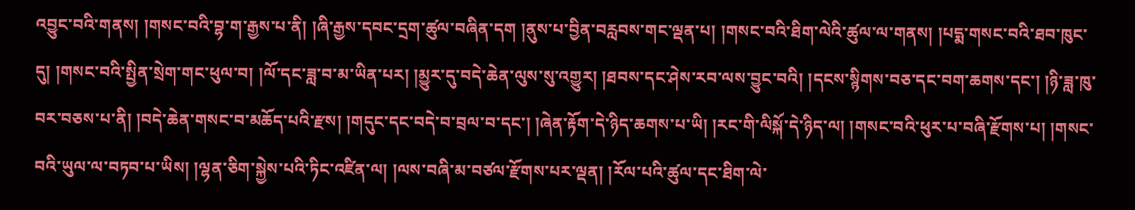འབྱུང་བའི་གནས། །གསང་བའི་བྷ་ག་རྒྱས་པ་ནི། །ཞི་རྒྱས་དབང་དྲག་ཚུལ་བཞིན་དག །ནུས་པ་བྱིན་བརླབས་གང་ལྡན་པ། །གསང་བའི་ཐིག་ལེའི་ཚུལ་ལ་གནས། །པདྨ་གསང་བའི་ཐབ་ཁུང་དུ། །གསང་བའི་སྤྱིན་སྲེག་གང་ཕུལ་བ། །ལོ་དང་ཟླ་བ་མ་ཡིན་པར། །མྱུར་དུ་བདེ་ཆེན་ལུས་སུ་འགྱུར། །ཐབས་དང་ཤེས་རབ་ལས་བྱུང་བའི། །དངས་སྙིགས་བཅ་དང་བག་ཆགས་དང་། །ཉི་ཟླ་ཁུ་བར་བཅས་པ་ནི། །བདེ་ཆེན་གསང་བ་མཆོད་པའི་རྫས། །གདུང་དང་བདེ་བ་བྲལ་བ་དང་། །ཞེན་རྟོག་དེ་ཉིད་ཆགས་པ་ཡི། །རང་གི་ལིསྐོ་དེ་ཉིད་ལ། །གསང་བའི་ཕུར་པ་བཞི་རྫོགས་པ། །གསང་བའི་ཡུལ་ལ་བཏབ་པ་ཡིས། །ལྷན་ཅིག་སྐྱེས་པའི་ཏིང་འཛིན་ལ། །ལས་བཞི་མ་བཙལ་རྫོགས་པར་ལྡན། །རོལ་པའི་ཚུལ་དང་ཐིག་ལེ་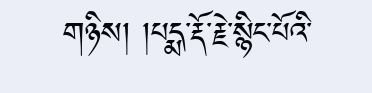གཉིས། །པདྨ་རྡོ་རྗེ་སྙིང་པོའི་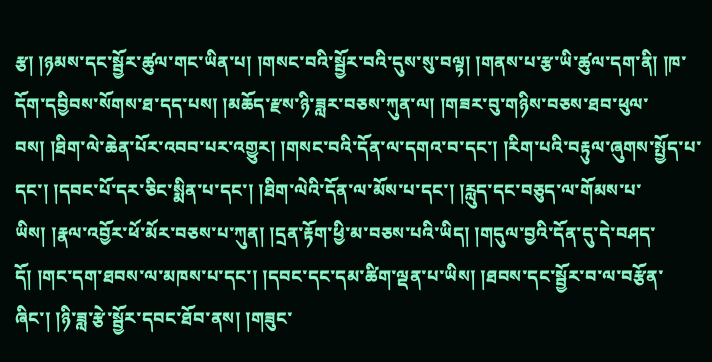རྩ། །ཉམས་དང་སྦྱོར་ཚུལ་གང་ཡིན་པ། །གསང་བའི་སྦྱོར་བའི་དུས་སུ་བལྟ། །གནས་པ་རྩ་ཡི་ཚུལ་དག་ནི། །ཁ་དོག་དབྱིབས་སོགས་ཐ་དད་པས། །མཆོད་རྫས་ཉི་ཟླར་བཅས་ཀུན་ལ། །གཟར་བུ་གཉིས་བཅས་ཐབ་ཕུལ་བས། །ཐིག་ལེ་ཆེན་པོར་འབབ་པར་འགྱུར། །གསང་བའི་དོན་ལ་དགའ་བ་དང་། །རིག་པའི་བརྟུལ་ཞུགས་སྤྱོད་པ་དང་། །དབང་པོ་དར་ཅིང་སྨིན་པ་དང་། །ཐིག་ལེའི་དོན་ལ་མོས་པ་དང་། །རླུད་དང་བཅུད་ལ་གོམས་པ་ཡིས། །རྣལ་འབྱོར་ཕོ་མོར་བཅས་པ་ཀུན། །དྲན་རྟོག་ཕྱི་མ་བཅས་པའི་ཡིད། །གདུལ་བྱའི་དོན་དུ་དེ་བཤད་དོ། །གང་དག་ཐབས་ལ་མཁས་པ་དང་། །དབང་དང་དམ་ཚིག་ལྡན་པ་ཡིས། །ཐབས་དང་སྦྱོར་བ་ལ་བརྩོན་ཞིང་། །ཉི་ཟླ་རྩེ་སྦྱོར་དབང་ཐོབ་ནས། །གཟུང་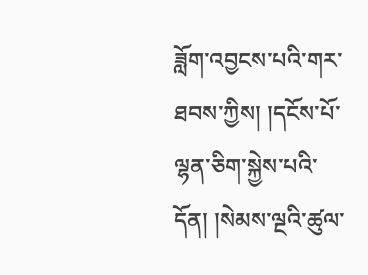ཟློག་འབྱངས་པའི་གར་ཐབས་ཀྱིས། །དངོས་པོ་ལྷན་ཅིག་སྐྱེས་པའི་དོན། །སེམས་ལྔའི་ཚུལ་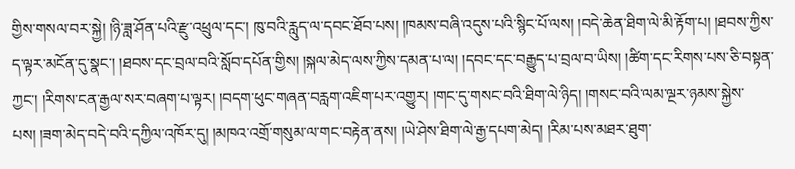གྱིས་གསལ་བར་སྐྱེ། །ཉི་ཟླ་ཤོན་པའི་རྫུ་འཕྲུལ་དང་། ཁུ་བའི་རླུད་ལ་དབང་ཐོབ་པས། །ཁམས་བཞི་འདུས་པའི་སྙིང་པོ་ལས། །བདེ་ཆེན་ཐིག་ལེ་མི་རྟོག་པ། །ཐབས་ཀྱིས་ད་ལྟར་མངོན་དུ་སྣང་། །ཐབས་དང་བྲལ་བའི་སློབ་དཔོན་གྱིས། །སྐལ་མེད་ལས་ཀྱིས་དམན་པ་ལ། །དབང་དང་བརྒྱུད་པ་བྲལ་བ་ཡིས། །ཚིག་དང་རིགས་པས་ཅི་བསྟན་ཀྱང་། །རིགས་ངན་རྒྱལ་སར་བཞག་པ་ལྟར། །བདག་ཕུང་གཞན་བརླག་འཇིག་པར་འགྱུར། །གང་དུ་གསང་བའི་ཐིག་ལེ་ཉིད། །གསང་བའི་ལམ་ལྔར་ཉམས་སྐྱེས་པས། །ཟག་མེད་བདེ་བའི་དཀྱིལ་འཁོར་དུ། །མཁའ་འགྲོ་གསུམ་ལ་གང་བརྟེན་ནས། །ཡེ་ཤེས་ཐིག་ལེ་རྒྱ་དཔག་མེད། །རིམ་པས་མཐར་ཐུག་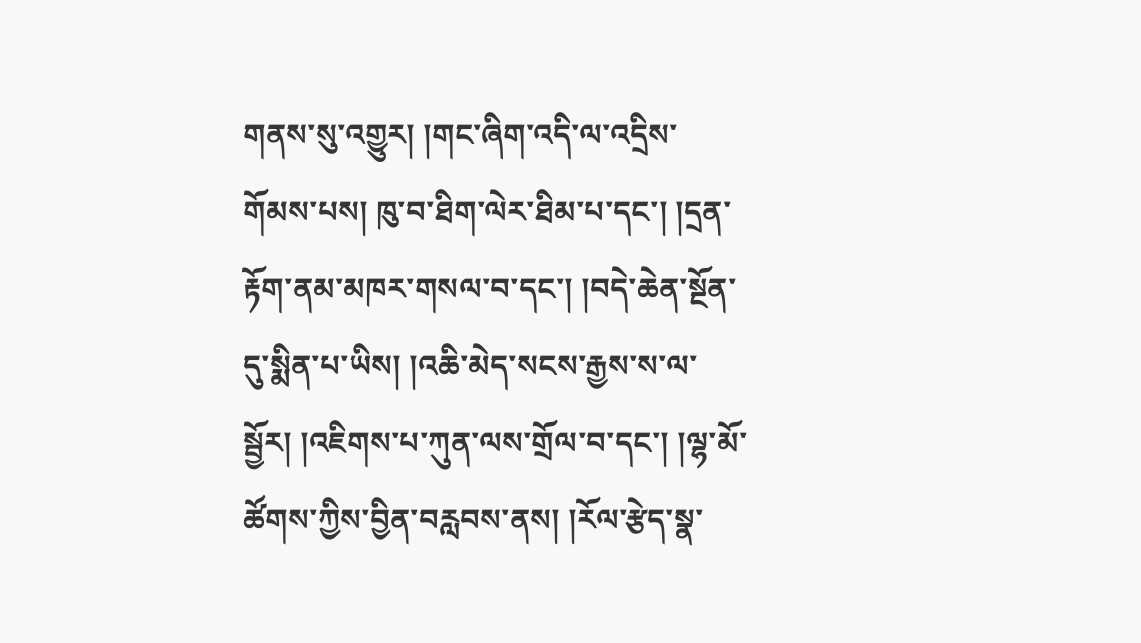གནས་སུ་འགྱུར། །གང་ཞིག་འདི་ལ་འདྲིས་གོམས་པས། ཁུ་བ་ཐིག་ལེར་ཐིམ་པ་དང་། །དྲན་རྟོག་ནམ་མཁར་གསལ་བ་དང་། །བདེ་ཆེན་སྔོན་དུ་སྨིན་པ་ཡིས། །འཆི་མེད་སངས་རྒྱས་ས་ལ་སྦྱོར། །འཇིགས་པ་ཀུན་ལས་གྲོལ་བ་དང་། །ལྷ་མོ་ཚོགས་ཀྱིས་བྱིན་བརླབས་ནས། །རོལ་རྩེད་སྣ་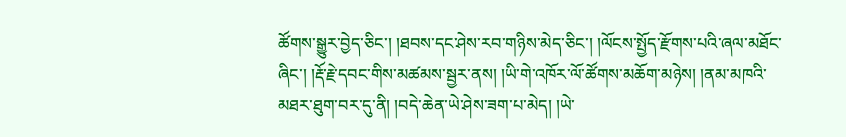ཚོགས་སྒྱུར་བྱེད་ཅིང་། །ཐབས་དང་ཤེས་རབ་གཉིས་མེད་ཅིང་། །ལོངས་སྤྱོད་རྫོགས་པའི་ཞལ་མཐོང་ཞིང་། །རྡོ་རྗེ་དབང་གིས་མཚམས་སྦྱར་ནས། །ཡི་གེ་འཁོར་ལོ་ཚོགས་མཆོག་མཉེས། །ནམ་མཁའི་མཐར་ཐུག་བར་དུ་ནི། །བདེ་ཆེན་ཡེ་ཤེས་ཟག་པ་མེད། །ཡེ་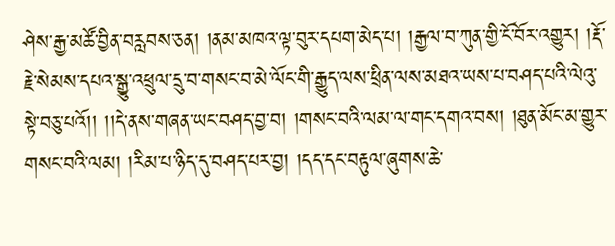ཤེས་རྒྱ་མཚོ་བྱིན་བརླབས་ཅན། །ནམ་མཁའ་ལྟ་བུར་དཔག་མེད་པ། །རྒྱལ་བ་ཀུན་གྱི་ངོ་བོར་འགྱུར། །རྡོ་རྗེ་སེམས་དཔའ་སྒྱུ་འཕྲུལ་དྲུ་བ་གསང་བ་མེ་ལོང་གི་རྒྱུད་ལས་ཕྲིན་ལས་མཐའ་ཡས་པ་བཤད་པའི་ལེའུ་སྟེ་བཅུ་པའོ།། །།དེ་ནས་གཞན་ཡང་བཤད་བྱ་བ། །གསང་བའི་ལམ་ལ་གང་དགའ་བས། །ཐུན་མོང་མ་གྱུར་གསང་བའི་ལམ། །རིམ་པ་ཉིད་དུ་བཤད་པར་བྱ། །དད་དང་བརྟུལ་ཞུགས་ཆེ་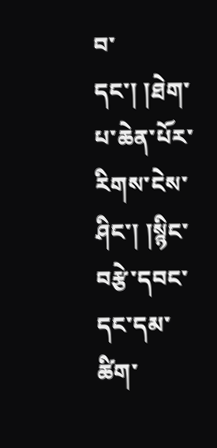བ་དང་། །ཐེག་པ་ཆེན་པོར་རིགས་ངེས་ཤིང་། །སྙིང་བརྩེ་དབང་དང་དམ་ཚིག་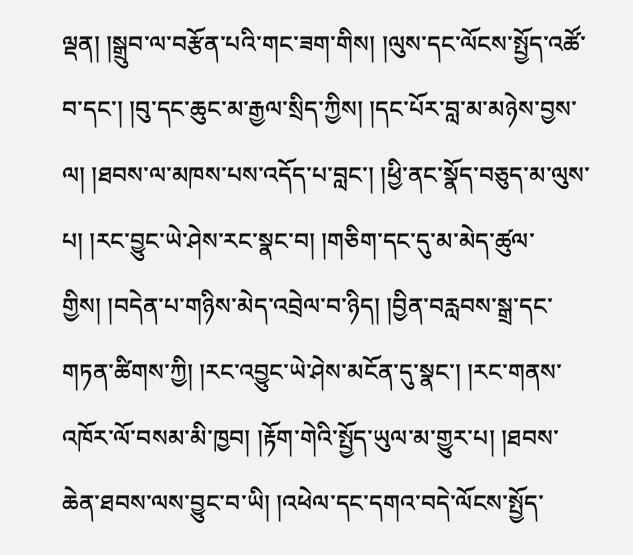ལྡན། །སྒྲུབ་ལ་བརྩོན་པའི་གང་ཟག་གིས། །ལུས་དང་ལོངས་སྤྱོད་འཚོ་བ་དང་། །བུ་དང་ཆུང་མ་རྒྱལ་སྲིད་ཀྱིས། །དང་པོར་བླ་མ་མཉེས་བྱས་ལ། །ཐབས་ལ་མཁས་པས་འདོད་པ་བླང་། །ཕྱི་ནང་སྣོད་བཅུད་མ་ལུས་པ། །རང་བྱུང་ཡེ་ཤེས་རང་སྣང་བ། །གཅིག་དང་དུ་མ་མེད་ཚུལ་གྱིས། །བདེན་པ་གཉིས་མེད་འབྲེལ་བ་ཉིད། །བྱིན་བརླབས་སྒྲ་དང་གཏན་ཚིགས་ཀྱི། །རང་འབྱུང་ཡེ་ཤེས་མངོན་དུ་སྣང་། །རང་གནས་འཁོར་ལོ་བསམ་མི་ཁྱབ། །རྟོག་གེའི་སྤྱོད་ཡུལ་མ་གྱུར་པ། །ཐབས་ཆེན་ཐབས་ལས་བྱུང་བ་ཡི། །འཕེལ་དང་དགའ་བདེ་ལོངས་སྤྱོད་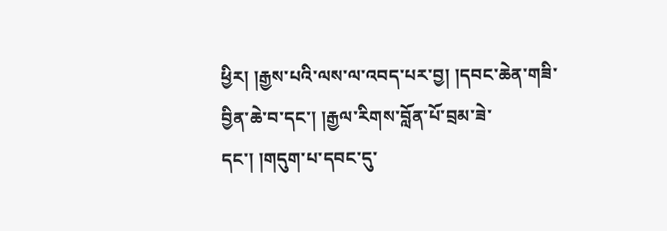ཕྱིར། །རྒྱས་པའི་ལས་ལ་འབད་པར་བྱ། །དབང་ཆེན་གཟི་བྱིན་ཆེ་བ་དང་། །རྒྱལ་རིགས་བློན་པོ་བྲམ་ཟེ་དང་། །གདུག་པ་དབང་དུ་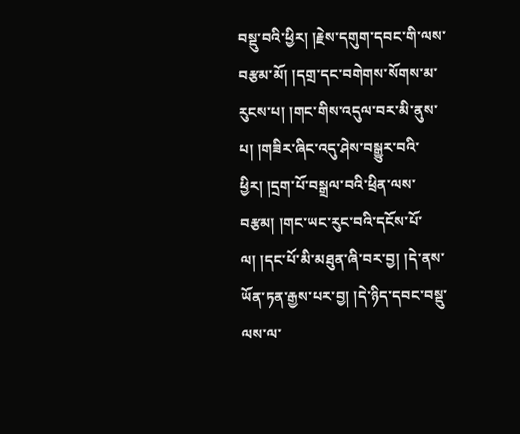བསྡུ་བའི་ཕྱིར། །རྗེས་དགུག་དབང་གི་ལས་བརྩམ་མོ། །དགྲ་དང་བགེགས་སོགས་མ་རུངས་པ། །གང་གིས་འདུལ་བར་མི་ནུས་པ། །གཟིར་ཞིང་འདུ་ཤེས་བསྒྱུར་བའི་ཕྱིར། །དྲག་པོ་བསྒྲལ་བའི་ཕྲིན་ལས་བརྩམ། །གང་ཡང་རུང་བའི་དངོས་པོ་ལ། །དང་པོ་མི་མཐུན་ཞི་བར་བྱ། །དེ་ནས་ཡོན་ཏན་རྒྱས་པར་བྱ། །དེ་ཉིད་དབང་བསྡུ་ལས་ལ་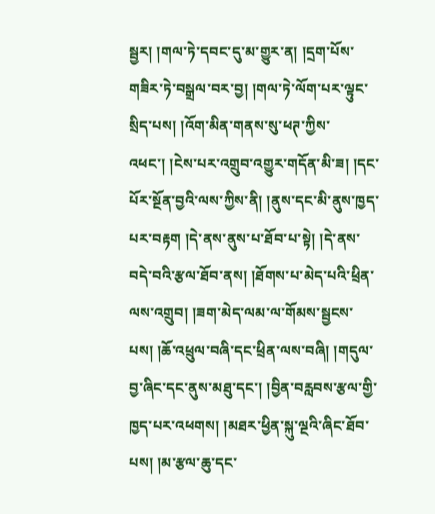སྦྱར། །གལ་ཏེ་དབང་དུ་མ་གྱུར་ན། །དྲག་པོས་གཟིར་ཏེ་བསྒྲལ་བར་བྱ། །གལ་ཏེ་ལོག་པར་ལྟུང་སྲིད་པས། །འོག་མིན་གནས་སུ་ཕཊ་ཀྱིས་འཕང་། །ངེས་པར་འགྲུབ་འགྱུར་གདོན་མི་ཟ། །དང་པོར་སྔོན་བྱའི་ལས་ཀྱིས་ནི། །ནུས་དང་མི་ནུས་ཁྱད་པར་བརྟག །དེ་ནས་ནུས་པ་ཐོབ་པ་སྟེ། །དེ་ནས་བདེ་བའི་རྩལ་ཐོབ་ནས། །ཐོགས་པ་མེད་པའི་ཕྲིན་ལས་འགྲུབ། །ཟག་མེད་ལམ་ལ་གོམས་སྦྱངས་པས། །ཆོ་འཕྲུལ་བཞི་དང་ཕྲིན་ལས་བཞི། །གདུལ་བྱ་ཞིང་དང་ནུས་མཐུ་དང་། །བྱིན་བརླབས་རྩལ་གྱི་ཁྱད་པར་འཕགས། །མཐར་ཕྱིན་སྐུ་ལྔའི་ཞིང་ཐོབ་པས། །མ་རྩལ་ཆུ་དང་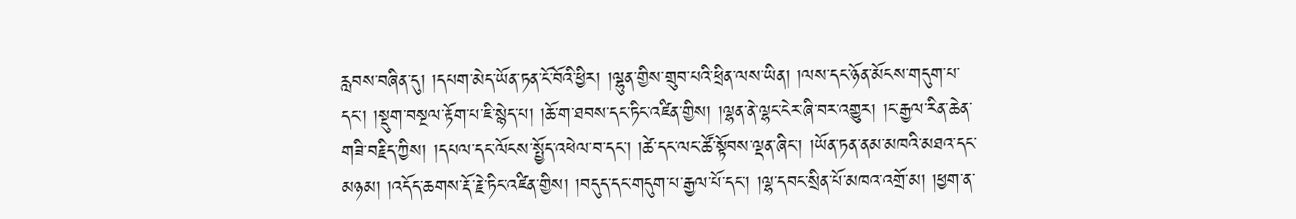རླབས་བཞིན་དུ། །དཔག་མེད་ཡོན་ཏན་ངོ་བོའི་ཕྱིར། །ལྷུན་གྱིས་གྲུབ་པའི་ཕྲིན་ལས་ཡིན། །ལས་དང་ཉོན་མོངས་གདུག་པ་དང་། །སྡུག་བསྔལ་རྟོག་པ་ཇི་སྙེད་པ། །ཆོ་ག་ཐབས་དང་ཏིང་འཛིན་གྱིས། །ལྷན་ནེ་ལྷང་ངེར་ཞི་བར་འགྱུར། །ང་རྒྱལ་རིན་ཆེན་གཟི་བརྗིད་ཀྱིས། །དཔལ་དང་ལོངས་སྤྱོད་འཕེལ་བ་དང་། །ཚེ་དང་ལང་ཚོ་སྟོབས་ལྡན་ཞིང་། །ཡོན་ཏན་ནམ་མཁའི་མཐའ་དང་མཉམ། །འདོད་ཆགས་རྡོ་རྗེ་ཏིང་འཛིན་གྱིས། །བདུད་དང་གདུག་པ་རྒྱལ་པོ་དང་། །ལྷ་དབང་སྲིན་པོ་མཁའ་འགྲོ་མ། །ཕྱག་ན་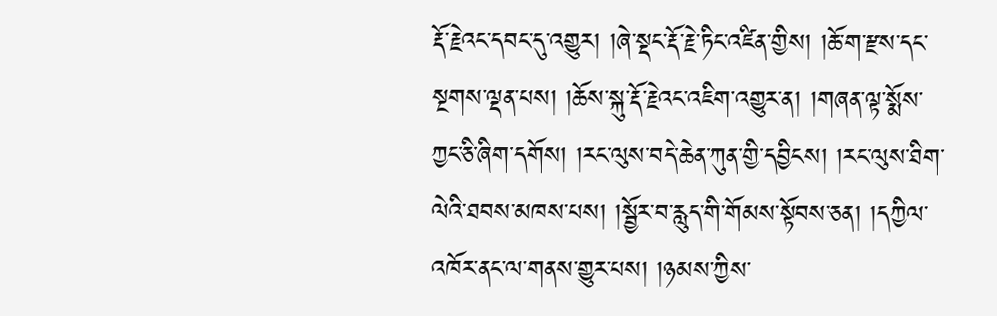རྡོ་རྗེའང་དབང་དུ་འགྱུར། །ཞེ་སྡང་རྡོ་རྗེ་ཏིང་འཛིན་གྱིས། །ཆོ་ག་རྫས་དང་སྔགས་ལྡན་པས། །ཆོས་སྐུ་རྡོ་རྗེའང་འཇིག་འགྱུར་ན། །གཞན་ལྟ་སྨོས་ཀྱང་ཅི་ཞིག་དགོས། །རང་ལུས་བདེ་ཆེན་ཀུན་གྱི་དབྱིངས། །རང་ལུས་ཐིག་ལེའི་ཐབས་མཁས་པས། །སྦྱོར་བ་རླུད་གི་གོམས་སྟོབས་ཅན། །དཀྱིལ་འཁོར་ནང་ལ་གནས་གྱུར་པས། །ཉམས་ཀྱིས་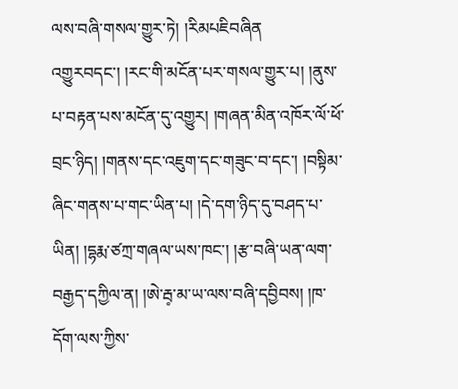ལས་བཞི་གསལ་གྱུར་ཏེ། །རིམཔཇིབཞིན འགྱུརབདང་། །རང་གི་མངོན་པར་གསལ་གྱུར་པ། །ནུས་པ་བརྟན་པས་མངོན་དུ་འགྱུར། །གཞན་མིན་འཁོར་ལོ་ཕོ་བྲང་ཉིད། །གནས་དང་འཇུག་དང་གཟུང་བ་དང་། །བསྟིམ་ཞིང་གནས་པ་གང་ཡིན་པ། །དེ་དག་ཉིད་དུ་བཤད་པ་ཡིན། །དྷརྨ་ཙཀྲ་གཞལ་ཡས་ཁང་། །རྩ་བཞི་ཡན་ལག་བརྒྱད་དཀྱིལ་ན། །ཨེ་རྦ༷་མ་ཡ་ལས་བཞི་དབྱིབས། །ཁ་དོག་ལས་ཀྱིས་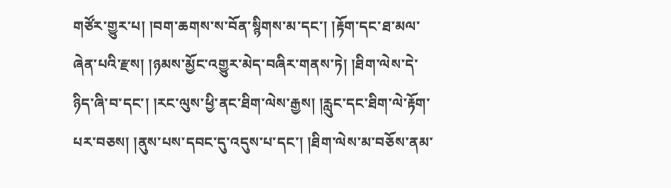གཙོར་གྱུར་པ། །བག་ཆགས་ས་བོན་སྙིགས་མ་དང་། །རྟོག་དང་ཐ་མལ་ཞེན་པའི་རྫས། །ཉམས་མྱོང་འགྱུར་མེད་བཞིར་གནས་ཏེ། །ཐིག་ལེས་དེ་ཉིད་ཞི་བ་དང་། །རང་ལུས་ཕྱི་ནང་ཐིག་ལེས་རྒྱས། །རླུང་དང་ཐིག་ལེ་རྟོག་པར་བཅས། །ནུས་པས་དབང་དུ་འདུས་པ་དང་། །ཐིག་ལེས་མ་བཅོས་ནམ་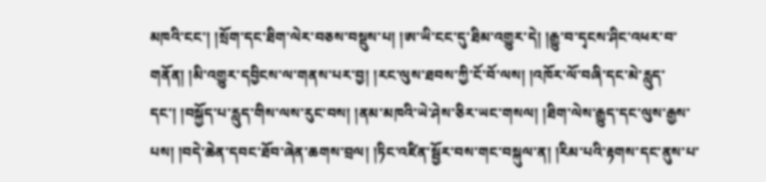མཁའི་ངང་། །སྲོག་དང་ཐིག་ལེར་བཅས་བསྡུས་པ། །ཨ་ཡི་ངང་དུ་ཐིམ་འགྱུར་དེ། །རྒྱུ་བ་དྭངས་ཤིང་འཕར་བ་གནོན། །མི་འགྱུར་དབྱིངས་ལ་གནས་པར་བྱ། །རང་ལུས་ཐབས་ཀྱི་ངོ་བོ་ལས། །འཁོར་ལོ་བཞི་དང་མེ་རླུད་དང་། །བསྐྱོད་པ་རླུད་གིས་ལས་རུང་བས། །ནམ་མཁའི་ཡེ་ཤེས་ཅིར་ཡང་གསལ། །ཐིག་ལེས་རྒྱུད་དང་ལུས་རྒྱས་པས། །བདེ་ཆེན་དབང་ཐོབ་ཞེན་ཆགས་བྲལ། །ཏིང་འཛིན་སྦྱོར་བས་གང་བསྐུལ་ན། །རིམ་པའི་རྟགས་དང་ནུས་པ་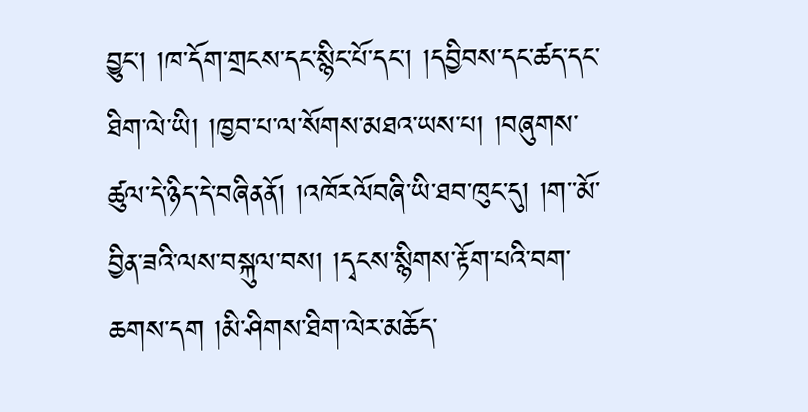བྱུང་། །ཁ་དོག་གྲངས་དང་སྙིང་པོ་དང་། །དབྱིབས་དང་ཚད་དང་ཐིག་ལེ་ཡི། །ཁྱབ་པ་ལ་སོགས་མཐའ་ཡས་པ། །བཞུགས་ཚུལ་དེ་ཉིད་དེ་བཞིནནོ། །འཁོརལོབཞི་ཡི་ཐབ་ཁུང་དུ། །ག་་མོ་བྱིན་ཟའི་ལས་བསྐུལ་བས། །དྭངས་སྙིགས་རྟོག་པའི་བག་ཆགས་དག །མི་ཤིགས་ཐིག་ལེར་མཆོད་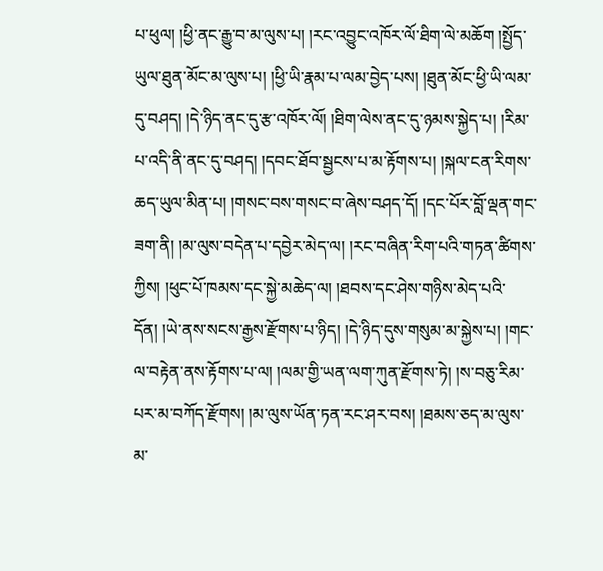པ་ཕུལ། །ཕྱི་ནང་རྒྱུ་བ་མ་ལུས་པ། །རང་འབྱུང་འཁོར་ལོ་ཐིག་ལེ་མཆོག །སྤྱོད་ཡུལ་ཐུན་མོང་མ་ལུས་པ། །ཕྱི་ཡི་རྣམ་པ་ལམ་བྱེད་པས། །ཐུན་མོང་ཕྱི་ཡི་ལམ་དུ་བཤད། །དེ་ཉིད་ནང་དུ་རྩ་འཁོར་ལོ། །ཐིག་ལེས་ནང་དུ་ཉམས་སྐྱེད་པ། །རིམ་པ་འདི་ནི་ནང་དུ་བཤད། །དབང་ཐོབ་སྦྱངས་པ་མ་རྟོགས་པ། །སྐལ་ངན་རིགས་ཆད་ཡུལ་མིན་པ། །གསང་བས་གསང་བ་ཞེས་བཤད་དོ། །དང་པོར་བློ་ལྡན་གང་ཟག་ནི། །མ་ལུས་བདེན་པ་དབྱེར་མེད་ལ། །རང་བཞིན་རིག་པའི་གཏན་ཚིགས་ཀྱིས། །ཕུང་པོ་ཁམས་དང་སྐྱེ་མཆེད་ལ། །ཐབས་དང་ཤེས་གཉིས་མེད་པའི་དོན། །ཡེ་ནས་སངས་རྒྱས་རྫོགས་པ་ཉིད། །དེ་ཉིད་དུས་གསུམ་མ་སྐྱེས་པ། །གང་ལ་བརྟེན་ནས་རྟོགས་པ་ལ། །ལམ་གྱི་ཡན་ལག་ཀུན་རྫོགས་ཏེ། །ས་བཅུ་རིམ་པར་མ་བཀོད་རྫོགས། །མ་ལུས་ཡོན་ཏན་རང་ཤར་བས། །ཐམས་ཅད་མ་ལུས་མ་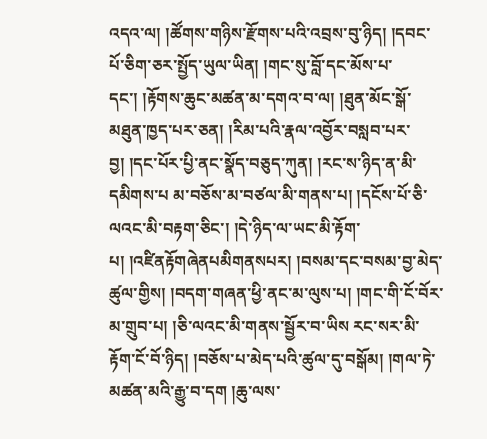འདའ་ལ། །ཚོགས་གཉིས་རྫོགས་པའི་འབྲས་བུ་ཉིད། །དབང་པོ་ཅིག་ཅར་སྤྱོད་ཡུལ་ཡིན། །གང་སུ་བློ་དང་མོས་པ་དང་། །རྟོགས་ཆུང་མཚན་མ་དགའ་བ་ལ། །ཐུན་མོང་སྒོ་མཐུན་ཁྱད་པར་ཅན། །རིམ་པའི་རྣལ་འབྱོར་བསླབ་པར་བྱ། །དང་པོར་པྱི་ནང་སྣོད་བཅུད་ཀུན། །རང་ས་ཉིད་ན་མི་དམིགས་པ མ་བཅོས་མ་བཙལ་མི་གནས་པ། །དངོས་པོ་ཅི་ལའང་མི་བརྟག་ཅིང་། །དེ་ཉིད་ལ་ཡང་མི་རྟོག་པ། །འཛིནརྟོགཞེནཔམིགནསཔར། །བསམ་དང་བསམ་བྱ་མེད་ཚུལ་གྱིས། །བདག་གཞན་ཕྱི་ནང་མ་ལུས་པ། །གང་གི་ངོ་བོར་མ་གྲུབ་པ། །ཅི་ལའང་མི་གནས་སྦྱོར་བ་ཡིས རང་སར་མི་རྟོག་ངོ་བོ་ཉིད། །བཅོས་པ་མེད་པའི་ཚུལ་དུ་བསྒོམ། །གལ་ཏེ་མཚན་མའི་རྒྱུ་བ་དག །ཆུ་ལས་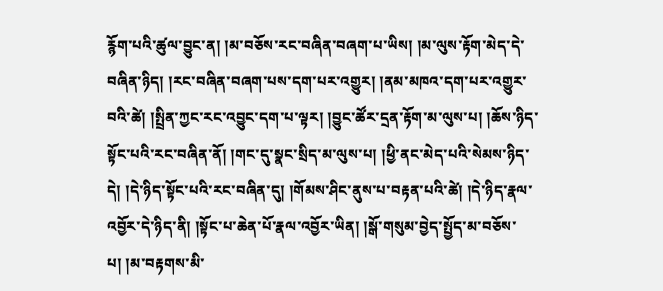རྙོག་པའི་ཚུལ་བྱུང་ན། །མ་བཅོས་རང་བཞིན་བཞག་པ་ཡིས། །མ་ལུས་རྟོག་མེད་དེ་བཞིན་ཉིད། །རང་བཞིན་བཞག་པས་དག་པར་འགྱུར། །ནམ་མཁའ་དག་པར་འགྱུར་བའི་ཚེ། །སྤྲིན་ཀྱང་རང་འབྱུང་དག་པ་ལྟར། །བྱུང་ཚོར་དྲན་རྟོག་མ་ལུས་པ། །ཆོས་ཉིད་སྟོང་པའི་རང་བཞིན་ནོ། །གང་དུ་སྣང་སྲིད་མ་ལུས་པ། །ཕྱི་ནང་མེད་པའི་སེམས་ཉིད་དེ། །དེ་ཉིད་སྟོང་པའི་རང་བཞིན་དུ། །གོམས་ཤིང་ནུས་པ་བརྟན་པའི་ཚེ། །དེ་ཉིད་རྣལ་འབྱོར་དེ་ཉིད་ནི། །སྟོང་པ་ཆེན་པོ་རྣལ་འབྱོར་ཡིན། །སྒོ་གསུམ་བྱེད་སྤྱོད་མ་བཅོས་པ། །མ་བརྟགས་མི་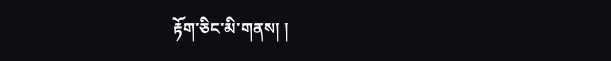རྟོག་ཅིང་མི་གནས། །